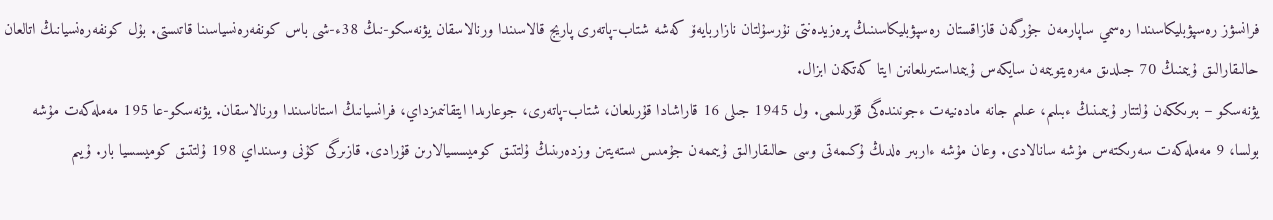فرانسۋز رەسپۋبليكاسىندا رەسمي ساپارمەن جۇرگەن قازاقستان رەسپۋبليكاسىنىڭ پرەزيدەنتى نۇرسۇلتان نازاربايەۆ كەشە شتاب-پاتەرى پاريج قالاسىندا ورنالاسقان يۋنەسكو-نىڭ 38ء-شى باس كونفەرەنسياسىنا قاتىستى. بۇل كونفەرەنسيانىڭ اتالعان حالىقارالىق ۇيىمنىڭ 70 جىلدىق مەرەيتويىمەن سايكەس ۇيىمداستىرىلعانىن ايتا كەتكەن ابزال.
يۋنەسكو – بىرىككەن ۇلتتار ۇيىمىنىڭ ءبىلىم، عىلىم جانە مادەنيەت ءجونىندەگى قۇرىلىمى. ول 1945 جىلى 16 قاراشادا قۇرىلعان، شتاب-پاتەرى، جوعارىدا ايتقانىمىزداي، فرانسيانىڭ استاناسىندا ورنالاسقان. يۋنەسكو-عا 195 مەملەكەت مۇشە بولسا، 9 مەملەكەت سەرىكتەس مۇشە سانالادى. وعان مۇشە ءاربىر ەلدىڭ ۇكىمەتى وسى حالىقارالىق ۇيىممەن جۇمىس ىستەيتىن وزدەرىنىڭ ۇلتتىق كوميسسيالارىن قۇرادى. قازىرگى كۇنى وسىنداي 198 ۇلتتىق كوميسسيا بار. ۇيىم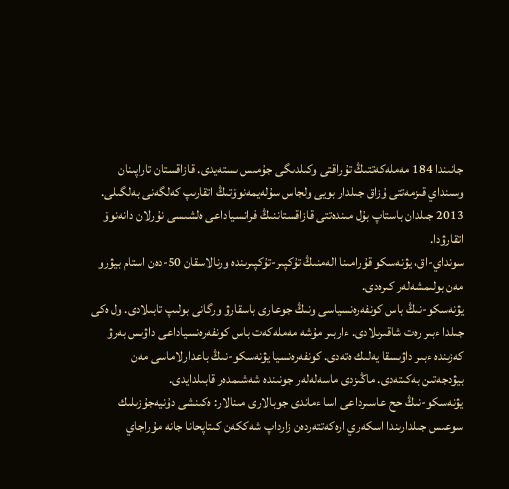جانىندا 184 مەملەكەتتىڭ تۇراقتى وكىلدىگى جۇمىس ىستەيدى. قازاقستان تاراپىنان وسىنداي قىزمەتتى ۇزاق جىلدار بويى ولجاس سۇلەيمەنوۆتىڭ اتقارىپ كەلگەنى بەلگىلى. 2013 جىلدان باستاپ بۇل مىندەتتى قازاقستاننىڭ فرانسياداعى ەلشىسى نۇرلان دانەنوۆ اتقارۋدا.
سونداي-اق، يۋنەسكو قۇرامىنا الەمنىڭ تۇكپىر-تۇكپىرىندە ورنالاسقان 50-دەن استام بيۋرو مەن بولىمشەلەر كىرەدى.
يۋنەسكو-نىڭ باس كونفەرەنسياسى ونىڭ جوعارى باسقارۋ ورگانى بولىپ تابىلادى. ول ەكى جىلدا ءبىر رەت شاقىرىلادى. ءاربىر مۇشە مەملەكەت باس كونفەرەنسياداعى داۋىس بەرۋ كەزىندە ءبىر داۋىسقا يەلىك ەتەدى. كونفەرەنسيا يۋنەسكو-نىڭ باعدارلاماسى مەن بيۋدجەتىن بەكىتەدى. ماڭىزدى ماسەلەلەر جونىندە شەشىمدەر قابىلدايدى.
يۋنەسكو-نىڭ حح عاسىرداعى اسا ءماندى جوبالارى مىنالار: ەكىنشى دۇنيەجۇزىلىك سوعىس جىلدارىندا اسكەري ارەكەتتەردەن زارداپ شەككەن كىتاپحانا جانە مۇراجاي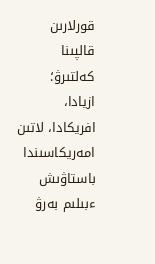قورلارىن قالپىنا كەلتىرۋ؛ ازيادا، افريكادا، لاتىن امەريكاسىندا باستاۋىش ءبىلىم بەرۋ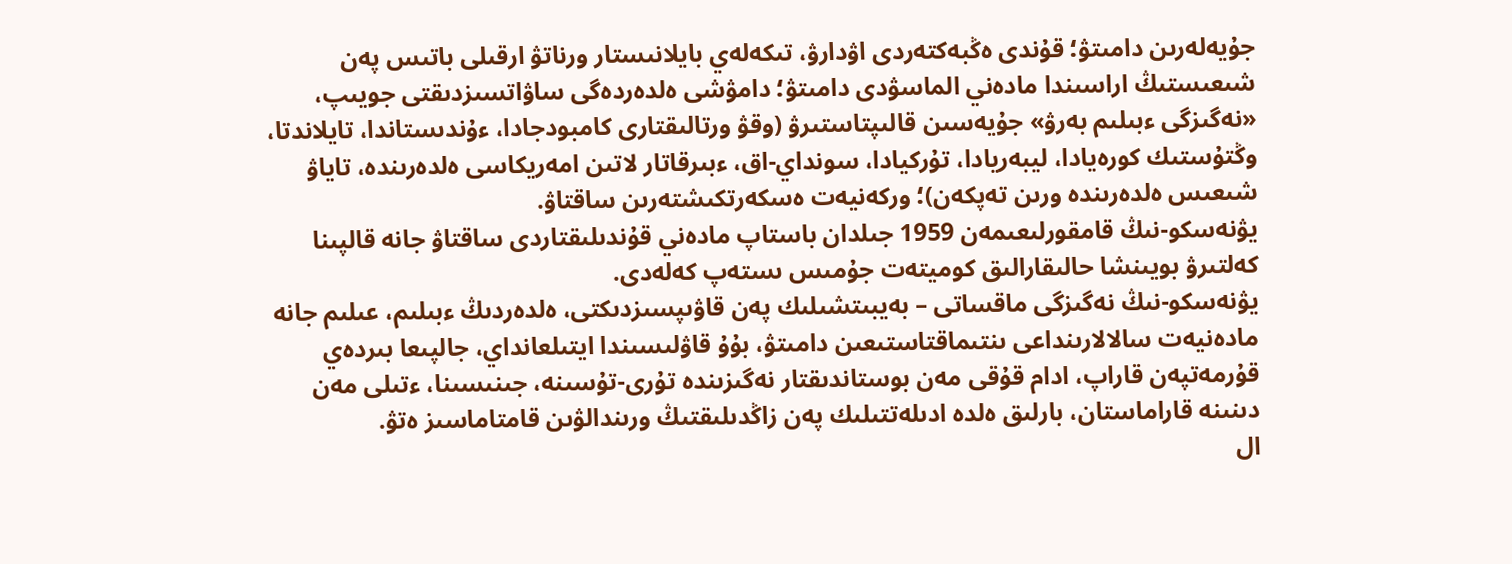جۇيەلەرىن دامىتۋ؛ قۇندى ەڭبەكتەردى اۋدارۋ، تىكەلەي بايلانىستار ورناتۋ ارقىلى باتىس پەن شىعىستىڭ اراسىندا مادەني الماسۋدى دامىتۋ؛ دامۋشى ەلدەردەگى ساۋاتسىزدىقتى جويىپ، «نەگىزگى ءبىلىم بەرۋ» جۇيەسىن قالىپتاستىرۋ (وقۋ ورتالىقتارى كامبودجادا، ءۇندىستاندا، تايلاندتا، وڭتۇستىك كورەيادا، ليبەريادا، تۇركيادا، سونداي-اق، ءبىرقاتار لاتىن امەريكاسى ەلدەرىندە، تاياۋ شىعىس ەلدەرىندە ورىن تەپكەن)؛ وركەنيەت ەسكەرتكىشتەرىن ساقتاۋ.
يۋنەسكو-نىڭ قامقورلىعىمەن 1959 جىلدان باستاپ مادەني قۇندىلىقتاردى ساقتاۋ جانە قالپىنا كەلتىرۋ بويىنشا حالىقارالىق كوميتەت جۇمىس ىستەپ كەلەدى.
يۋنەسكو-نىڭ نەگىزگى ماقساتى – بەيبىتشىلىك پەن قاۋىپسىزدىكتى، ەلدەردىڭ ءبىلىم، عىلىم جانە مادەنيەت سالالارىنداعى ىنتىماقتاستىعىن دامىتۋ، بۇۇ قاۋلىسىندا ايتىلعانداي، جالپىعا بىردەي قۇرمەتپەن قاراپ، ادام قۇقى مەن بوستاندىقتار نەگىزىندە تۇرى-تۇسىنە، جىنىسىنا، ءتىلى مەن دىنىنە قاراماستان، بارلىق ەلدە ادىلەتتىلىك پەن زاڭدىلىقتىڭ ورىندالۋىن قامتاماسىز ەتۋ.
ال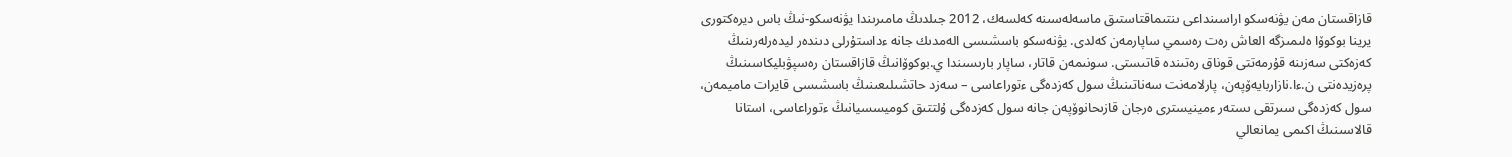قازاقستان مەن يۋنەسكو اراسىنداعى ىنتىماقتاستىق ماسەلەسىنە كەلسەك، 2012 جىلدىڭ مامىرىندا يۋنەسكو-نىڭ باس ديرەكتورى يرينا بوكوۆا ەلىمىزگە العاش رەت رەسمي ساپارمەن كەلدى. يۋنەسكو باسشىسى الەمدىك جانە ءداستۇرلى دىندەر ليدەرلەرىنىڭ كەزەكتى سەزىنە قۇرمەتتى قوناق رەتىندە قاتىستى. سونىمەن قاتار، ساپار بارىسىندا ي.بوكوۆانىڭ قازاقستان رەسپۋبليكاسىنىڭ پرەزيدەنتى ن.ءا.نازاربايەۆپەن، پارلامەنت سەناتىنىڭ سول كەزدەگى ءتوراعاسى – سەزد حاتشىلىعىنىڭ باسشىسى قايرات ماميمەن، سول كەزدەگى سىرتقى ىستەر ءمينيسترى ەرجان قازىحانوۆپەن جانە سول كەزدەگى ۇلتتىق كوميسسيانىڭ ءتوراعاسى، استانا قالاسىنىڭ اكىمى يمانعالي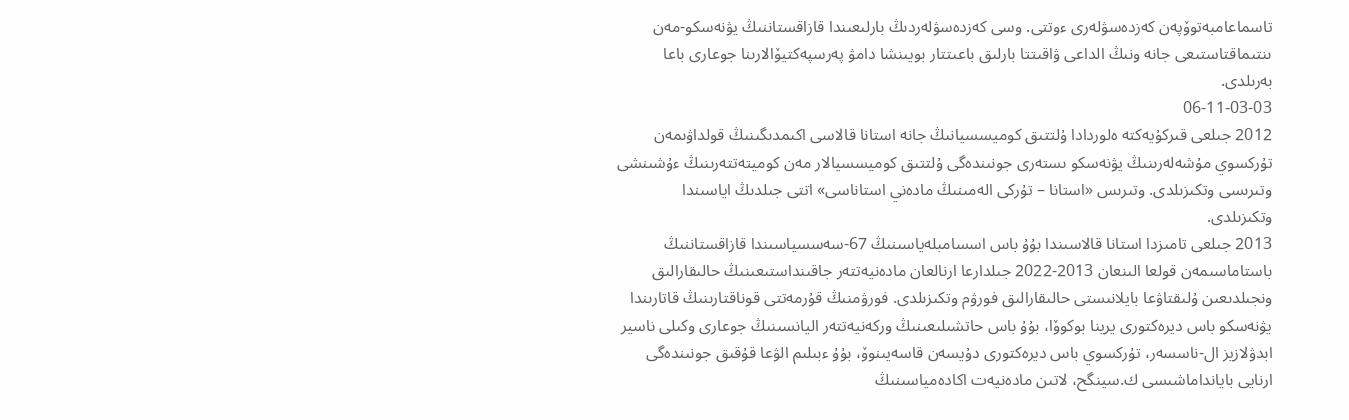تاسماعامبەتوۆپەن كەزدەسۋلەرى ءوتتى. وسى كەزدەسۋلەردىڭ بارلىعىندا قازاقستاننىڭ يۋنەسكو-مەن ىنتىماقتاستىعى جانە ونىڭ الداعى ۋاقىتتا بارلىق باعىتتار بويىنشا دامۋ پەرسپەكتيۆالارىنا جوعارى باعا بەرىلدى.
06-11-03-03
2012 جىلعى قىركۇيەكتە ەلوردادا ۇلتتىق كوميسسيانىڭ جانە استانا قالاسى اكىمدىگىنىڭ قولداۋىمەن تۇركسوي مۇشەلەرىنىڭ يۋنەسكو ىستەرى جونىندەگى ۇلتتىق كوميسسيالار مەن كوميتەتتەرىنىڭ ءۇشىنشى وتىرىسى وتكىزىلدى. وتىرىس «استانا – تۇركى الەمىنىڭ مادەني استاناسى» اتتى جىلدىڭ اياسىندا وتكىزىلدى.
2013 جىلعى تامىزدا استانا قالاسىندا بۇۇ باس اسسامبلەياسىنىڭ 67-سەسسياسىندا قازاقستاننىڭ باستاماسىمەن قولعا الىنعان 2013-2022 جىلدارعا ارنالعان مادەنيەتتەر جاقىنداستىعىنىڭ حالىقارالىق ونجىلدىعىن ۇلىقتاۋعا بايلانىستى حالىقارالىق فورۋم وتكىزىلدى. فورۋمنىڭ قۇرمەتتى قوناقتارىنىڭ قاتارىندا يۋنەسكو باس ديرەكتورى يرينا بوكوۆا، بۇۇ باس حاتشىلىعىنىڭ وركەنيەتتەر اليانسىنىڭ جوعارى وكىلى ناسير ابدۋلازيز ال-ناسسەر، تۇركسوي باس ديرەكتورى دۇيسەن قاسەيىنوۆ، بۇۇ ءبىلىم الۋعا قۇقىق جونىندەگى ارنايى بايانداماشىسى ك.سينگح، لاتىن مادەنيەت اكادەمياسىنىڭ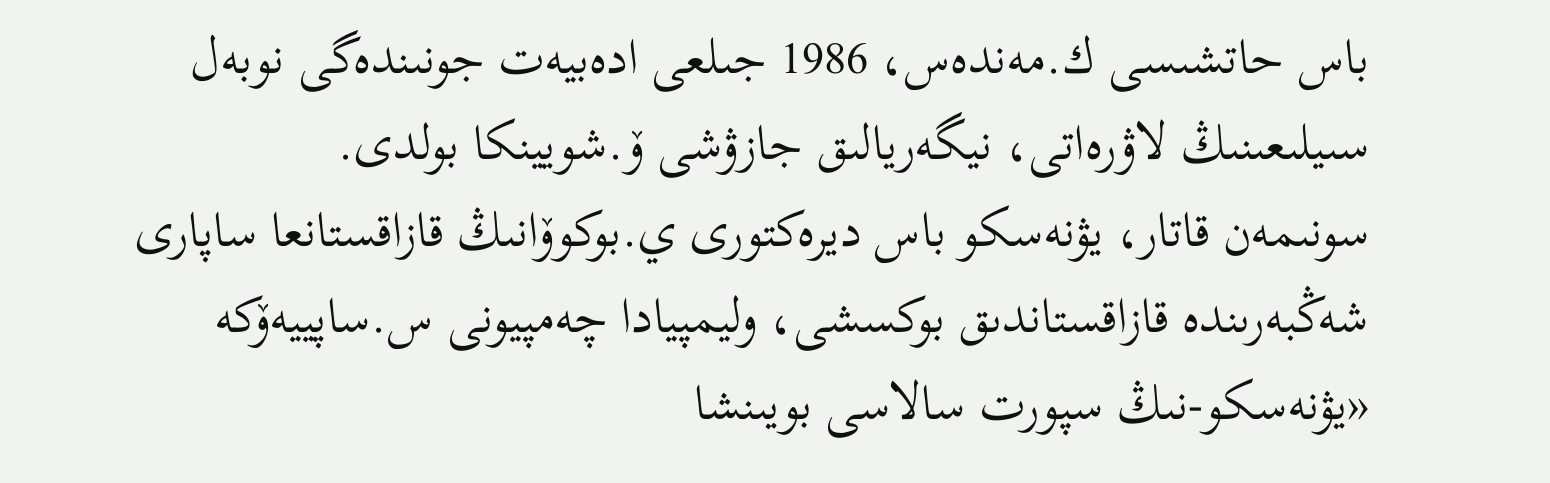باس حاتشىسى ك.مەندەس، 1986 جىلعى ادەبيەت جونىندەگى نوبەل سىيلىعىنىڭ لاۋرەاتى، نيگەريالىق جازۋشى ۆ.شويينكا بولدى.
سونىمەن قاتار، يۋنەسكو باس ديرەكتورى ي.بوكوۆانىڭ قازاقستانعا ساپارى شەڭبەرىندە قازاقستاندىق بوكسشى، وليمپيادا چەمپيونى س.ساپييەۆكە «يۋنەسكو-نىڭ سپورت سالاسى بويىنشا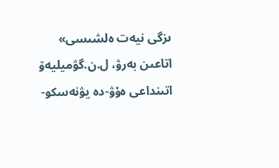ىزگى نيەت ەلشىسى» اتاعىن بەرۋ، ل.ن.گۋميليەۆ اتىنداعى ەۇۋ-دە يۋنەسكو-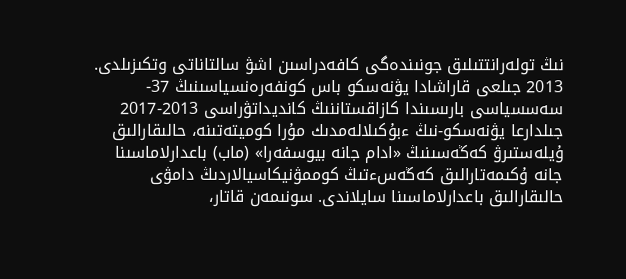نىڭ تولەرانتتىلىق جونىندەگى كافەدراسىن اشۋ سالتاناتى وتكىزىلدى.
2013 جىلعى قاراشادا يۋنەسكو باس كونفەرەنسياسىنىڭ 37-سەسسياسى بارىسىندا كازاقستاننىڭ كانديداتۋراسى 2013-2017 جىلدارعا يۋنەسكو-نىڭ ءبۇكىلالەمدىك مۇرا كوميتەتىنە، حالىقارالىق ۇيلەستىرۋ كەڭەسىنىڭ «ادام جانە بيوسفەرا» (ماب) باعدارلاماسىنا جانە ۇكىمەتارالىق كەڭەسءتىڭ كوممۋنيكاسيالاردىڭ دامۋى حالىقارالىق باعدارلاماسىنا سايلاندى. سونىمەن قاتار،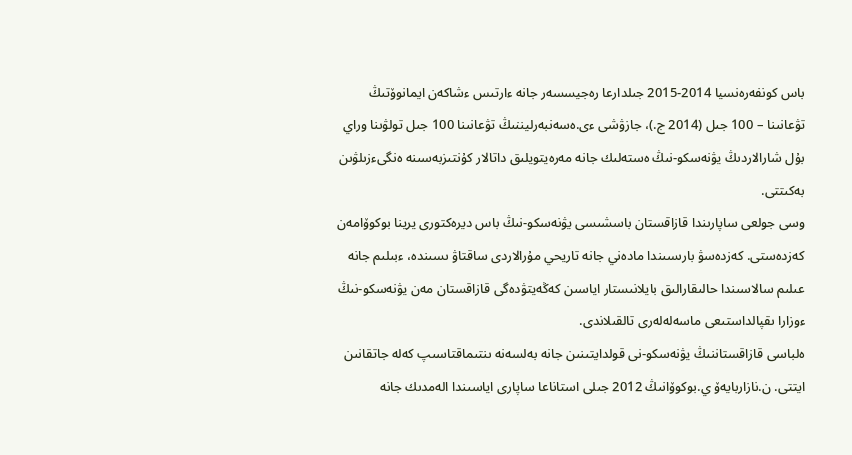باس كونفەرەنسيا 2014-2015 جىلدارعا رەجيسسەر جانە ءارتىس ءشاكەن ايمانوۆتىڭ تۋعانىنا – 100 جىل (2014 ج.)، جازۋشى ءى.ەسەنبەرليننىڭ تۋعانىنا 100 جىل تولۋىنا وراي بۇل شارالاردىڭ يۋنەسكو-نىڭ ەستەلىك جانە مەرەيتويلىق داتالار كۇنتىزبەسىنە ەنگىءزىلۋىن بەكىتتى.
وسى جولعى ساپارىندا قازاقستان باسشىسى يۋنەسكو-نىڭ باس ديرەكتورى يرينا بوكوۆامەن كەزدەستى. كەزدەسۋ بارىسىندا مادەني جانە تاريحي مۇرالاردى ساقتاۋ ىسىندە، ءبىلىم جانە عىلىم سالاسىندا حالىقارالىق بايلانىستار اياسىن كەڭەيتۋدەگى قازاقستان مەن يۋنەسكو-نىڭ ءوزارا ىقپالداستىعى ماسەلەلەرى تالقىلاندى.
ەلباسى قازاقستاننىڭ يۋنەسكو-نى قولدايتىنىن جانە بەلسەنە ىنتىماقتاسىپ كەلە جاتقانىن ايتتى. ن.نازاربايەۆ ي.بوكوۆانىڭ 2012 جىلى استاناعا ساپارى اياسىندا الەمدىك جانە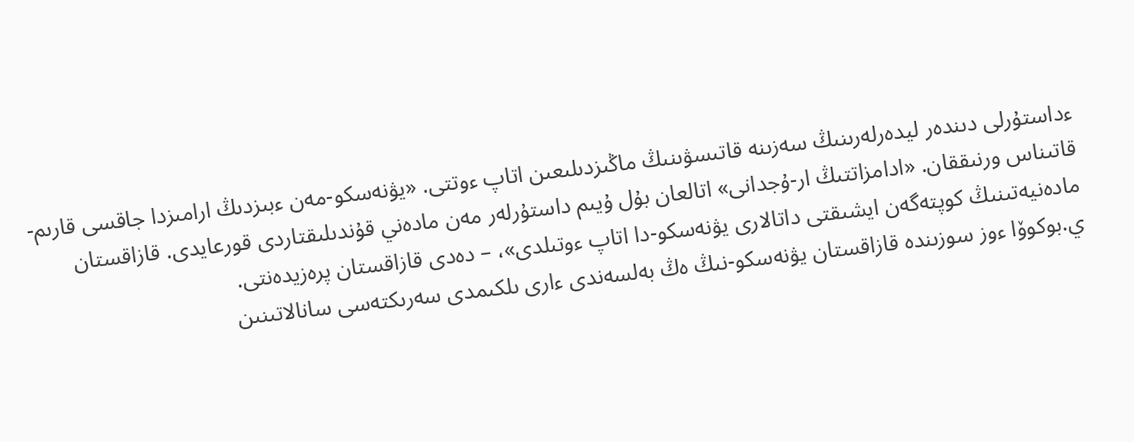ءداستۇرلى دىندەر ليدەرلەرىنىڭ سەزىنە قاتىسۋىنىڭ ماڭىزدىلىعىن اتاپ ءوتتى. «يۋنەسكو-مەن ءبىزدىڭ ارامىزدا جاقسى قارىم-قاتىناس ورنىققان. «ادامزاتتىڭ ار-ۇجدانى» اتالعان بۇل ۇيىم داستۇرلەر مەن مادەني قۇندىلىقتاردى قورعايدى. قازاقستان مادەنيەتىنىڭ كوپتەگەن ايشىقتى داتالارى يۋنەسكو-دا اتاپ ءوتىلدى»، – دەدى قازاقستان پرەزيدەنتى.
ي.بوكوۆا ءوز سوزىندە قازاقستان يۋنەسكو-نىڭ ەڭ بەلسەندى ءارى ىلكىمدى سەرىكتەسى سانالاتىنىن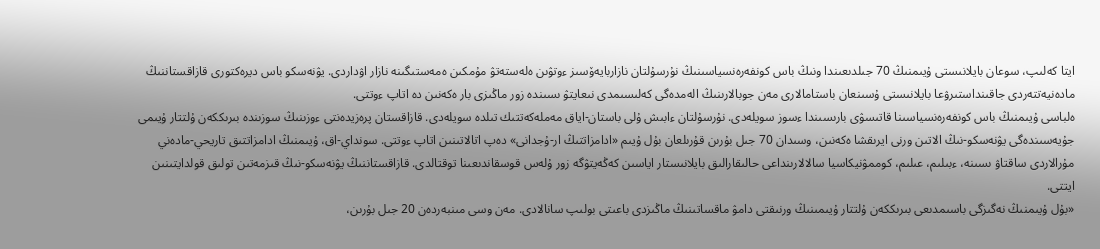ايتا كەلىپ، سوعان بايلانىستى ۇيىمنىڭ 70 جىلدىعىندا ونىڭ باس كونفەرەنسياسىنىڭ نۇرسۇلتان نازاربايەۆسىز ءوتۋىن ەلەستەتۋ مۇمكىن ەمەستىگىنە نازار اۋداردى. يۋنەسكو باس ديرەكتورى قازاقستاننىڭ مادەنيەتتەردى جاقىنداستىرۋعا بايلانىستى ۇسىنعان باستامالارى مەن جوبالارىنىڭ الەمدەگى كەلىسىمدى نىعايتۋ ىسىندە زور ماڭىزى بار ەكەنىن دە اتاپ ءوتتى.
ەلباسى ۇيىمنىڭ باس كونفەرەنسياسىنا قاتىسۋى بارىسىندا ءسوز سويلەدى. نۇرسۇلتان ءابىش ۇلى باستان-اياق مەملەكەتتىك تىلدە سويلەدى. قازاقستان پرەزيدەنتى ءوزىنىڭ سوزىندە بىرىككەن ۇلتتار ۇيىمى جۇيەسىندەگى يۋنەسكو-نىڭ الاتىن ورنى ايرىقشا ەكەنىن، وسىدان 70 جىل بۇرىن قۇرىلعان بۇل ۇيىم «ادامزاتتىڭ ار-ۇجدانى» دەپ اتالاتىنىن اتاپ ءوتتى. سونداي-اق، ۇيىمنىڭ ادامزاتتىق تاريحي-مادەني مۇرالاردى ساقتاۋ ىسىنە، ءبىلىم، عىلىم، كوممۋنيكاسيا سالالارىنداعى حالىقارالىق بايلانىستار اياسىن كەڭەيتۋگە زور ۇلەس قوسقاندىعىنا توقتالدى. قازاقستاننىڭ يۋنەسكو-نىڭ قىزمەتىن تولىق قولدايتىنىن ايتتى.
«بۇل ۇيىمنىڭ نەگىزگى باسىمدىعى بىرىككەن ۇلتتار ۇيىمىنىڭ ورنىقتى دامۋ ماقساتىنىڭ ماڭىزدى باعىتى بولىپ سانالادى. مەن وسى مىنبەردەن 20 جىل بۇرىن،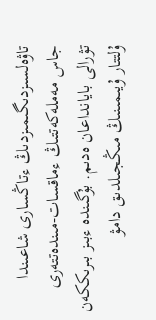تاۋەلسىزدىگىمىزدىڭ ءتاڭسارى شاعىندا جاس مەملەكەتتىڭ ءماقسات-مىندەتتەرى تۋرالى بايانداعان ەدىم. بۇگىندە ءبىز بىرىككەن ۇلتتار ۇيىمىنىڭ مىڭجىلدىق دامۋ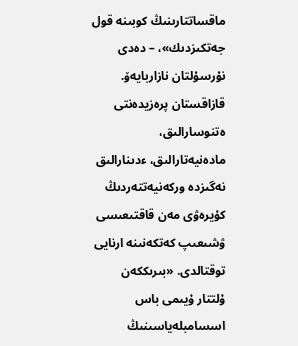ماقساتتارىنىڭ كوبىنە قول جەتكىزدىك»، – دەدى نۇرسۇلتان نازاربايەۆ.
قازاقستان پرەزيدەنتى ەتنوسارالىق، مادەنيەتارالىق، ءدىنارالىق نەگىزدە وركەنيەتتەردىڭ كۇيرەۋى مەن قاقتىعىسى ۋشىعىپ كەتكەنىنە ارنايى توقتالدى. «بىرىككەن ۇلتتار ۇيىمى باس اسسامبلەياسىنىڭ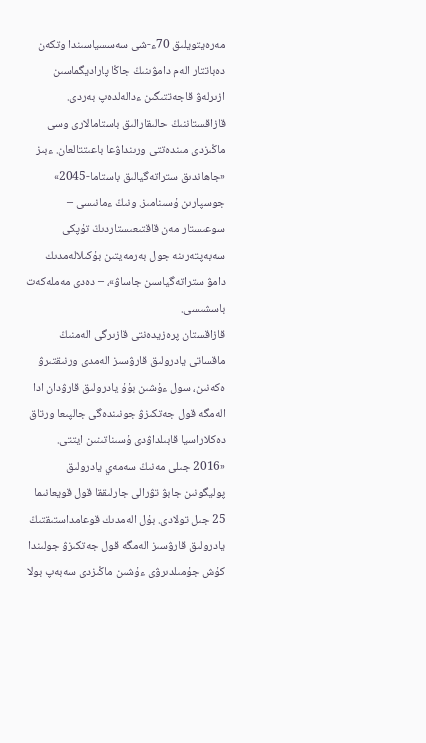مەرەيتويلىق 70ء-شى سەسسياسىندا وتكەن دەباتتار الەم دامۋىنىڭ جاڭا پاراديگماسىن ازىرلەۋ قاجەتتىگىن ءدالەلدەپ بەردى. قازاقستاننىڭ حالىقارالىق باستامالارى وسى ماڭىزدى مىندەتتى ورىنداۋعا باعىتتالعان. ءبىز «جاھاندىق ستراتەگيالىق باستاما-2045» جوسپارىن ۇسىنامىز. ونىڭ ءمانىسى – سوعىستار مەن قاقتىعىستاردىڭ تۇپكى سەبەپتەرىنە جول بەرمەيتىن بۇكىلالەمدىك دامۋ ستراتەگياسىن جاساۋ»، – دەدى مەملەكەت باسشىسى.
قازاقستان پرەزيدەنتى قازىرگى الەمنىڭ ماقساتى يادرولىق قارۋسىز الەمدى ورنىقتىرۋ ەكەنىن، سول ءۇشىن بۇۇ يادرولىق قارۋدان ادا الەمگە قول جەتكىزۋ جونىندەگى جالپىعا ورتاق دەكلاراسيا قابىلداۋدى ۇسىناتىنىن ايتتى. «2016 جىلى مەنىڭ سەمەي يادرولىق پوليگونىن جابۋ تۋرالى جارلىققا قول قويعانىما 25 جىل تولادى. بۇل الەمدىك قوعامداستىقتىڭ يادرولىق قارۋسىز الەمگە قول جەتكىزۋ جولىندا كۇش جۇمىلدىرۋى ءۇشىن ماڭىزدى سەبەپ بولا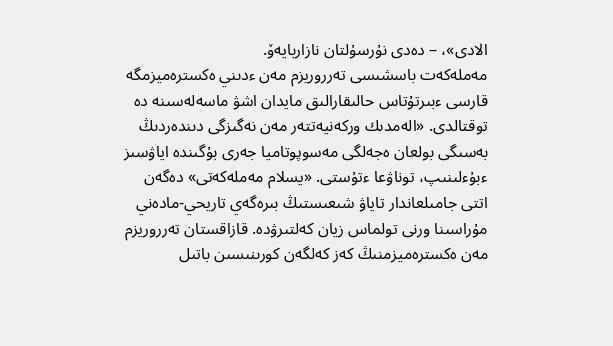الادى»، – دەدى نۇرسۇلتان نازاربايەۆ.
مەملەكەت باسشىسى تەرروريزم مەن ءدىني ەكسترەميزمگە قارسى ءبىرتۇتاس حالىقارالىق مايدان اشۋ ماسەلەسىنە دە توقتالدى. «الەمدىك وركەنيەتتەر مەن نەگىزگى دىندەردىڭ بەسىگى بولعان ەجەلگى مەسوپوتاميا جەرى بۇگىندە اياۋسىز ءبۇءلىنىپ، توناۋعا ءتۇستى. «يسلام مەملەكەتى» دەگەن اتتى جامىلعاندار تاياۋ شىعىستىڭ بىرەگەي تاريحي-مادەني مۇراسىنا ورنى تولماس زيان كەلتىرۋدە. قازاقستان تەرروريزم مەن ەكسترەميزمنىڭ كەز كەلگەن كورىنىسىن باتىل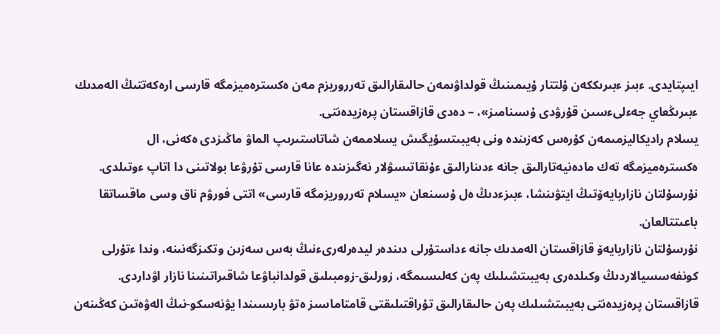ايىپتايدى. ءبىز ءبىرىككەن ۇلتتار ۇيىمىنىڭ قولداۋىمەن حالىقارالىق تەرروريزم مەن ەكسترەميزمگە قارسى ارەكەتتىڭ الەمدىك ءبىرىڭعاي جەءلىءسىن قۇرۋدى ۇسىنامىز»، – دەدى قازاقستان پرەزيدەنتى.
يسلام راديكاليزمىمەن كۇرەس كەزىندە ونى بەيبىتسۇيگىش يسلاممەن شاتاستىرىپ الماۋ ماڭىزدى ەكەنى، ال ەكسترەميزمگە تەك مادەنيەتارالىق جانە ءدىنارالىق ءۇنقاتىسۋلار نەگىزىندە عانا قارسى تۇرۋعا بولاتىنى دا اتاپ ءوتىلدى. نۇرسۇلتان نازاربايەۆتىڭ ايتۋىنشا، ءبىزءدىڭ ەل ۇسىنعان «يسلام تەرروريزمگە قارسى» اتتى فورۋم ناق وسى ماقساتقا باعىتتالعان.
نۇرسۇلتان نازاربايەۆ قازاقستان الەمدىك جانە ءداستۇرلى دىندەر ليدەرلەرىءنىڭ بەس سەزىن وتكىزگەنىنە، وندا ءتۇرلى كونفەسسيالاردىڭ وكىلدەرى بەيبىتشىلىك پەن كەلىسىمگە، زورلىق-زومبىلىق قولدانباۋعا شاقىراتىنىنا نازار اۋداردى.
قازاقستان پرەزيدەنتى بەيبىتشىلىك پەن حالىقارالىق تۇراقتىلىقتى قامتاماسىز ەتۋ بارىسىندا يۋنەسكو-نىڭ الەۋەتىن كەڭىنەن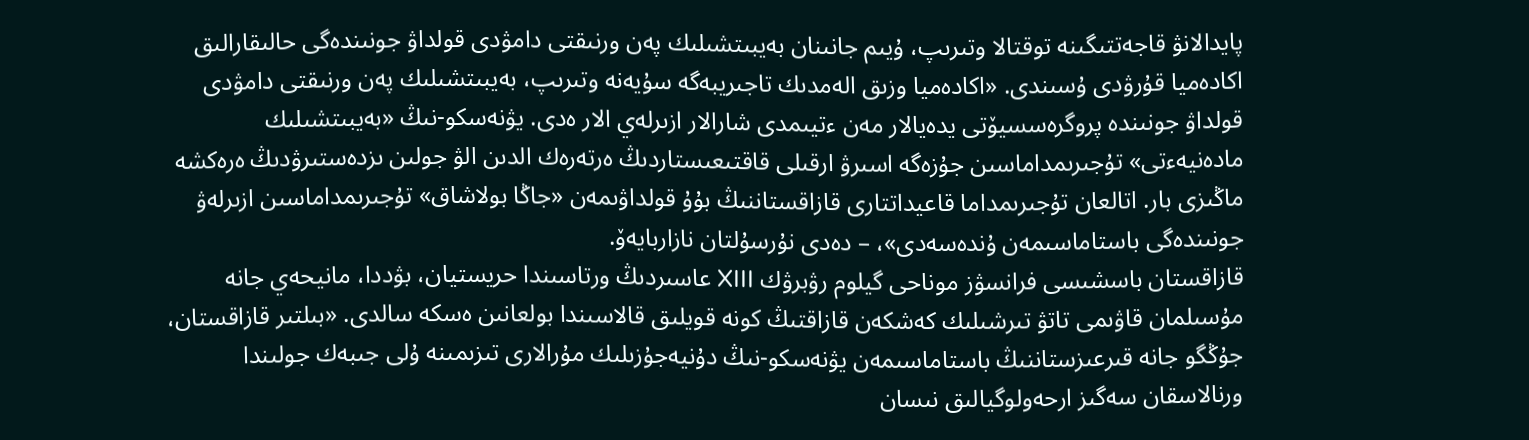پايدالانۋ قاجەتتىگىنە توقتالا وتىرىپ، ۇيىم جانىنان بەيبىتشىلىك پەن ورنىقتى دامۋدى قولداۋ جونىندەگى حالىقارالىق اكادەميا قۇرۋدى ۇسىندى. «اكادەميا وزىق الەمدىك تاجىريبەگە سۇيەنە وتىرىپ، بەيبىتشىلىك پەن ورنىقتى دامۋدى قولداۋ جونىندە پروگرەسسيۆتى يدەيالار مەن ءتيىمدى شارالار ازىرلەي الار ەدى. يۋنەسكو-نىڭ «بەيبىتشىلىك مادەنيەءتى» تۇجىرىمداماسىن جۇزەگە اسىرۋ ارقىلى قاقتىعىستاردىڭ ەرتەرەك الدىن الۋ جولىن ىزدەستىرۋدىڭ ەرەكشە ماڭىزى بار. اتالعان تۇجىرىمداما قاعيداتتارى قازاقستاننىڭ بۇۇ قولداۋىمەن «جاڭا بولاشاق» تۇجىرىمداماسىن ازىرلەۋ جونىندەگى باستاماسىمەن ۇندەسەدى»، – دەدى نۇرسۇلتان نازاربايەۆ.
قازاقستان باسشىسى فرانسۋز موناحى گيلوم رۋبرۋك XIII عاسىردىڭ ورتاسىندا حريستيان، بۋددا، مانيحەي جانە مۇسىلمان قاۋىمى تاتۋ تىرشىلىك كەشكەن قازاقتىڭ كونە قويلىق قالاسىندا بولعانىن ەسكە سالدى. «بىلتىر قازاقستان، جۇڭگو جانە قىرعىزستاننىڭ باستاماسىمەن يۋنەسكو-نىڭ دۇنيەجۇزىلىك مۇرالارى تىزىمىنە ۇلى جىبەك جولىندا ورنالاسقان سەگىز ارحەولوگيالىق نىسان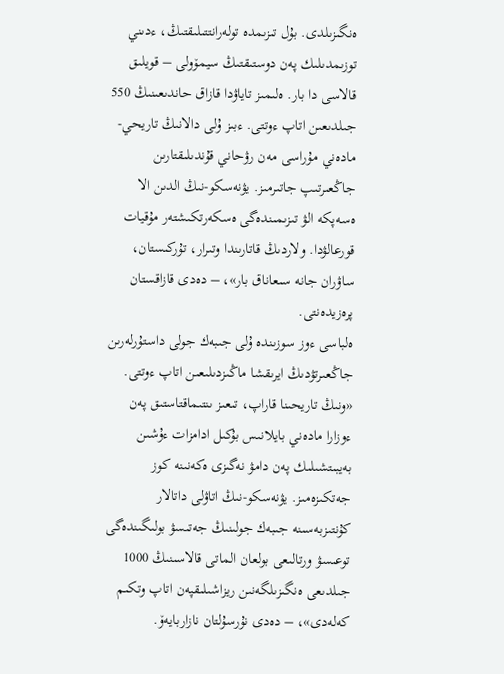ەنگىزىلدى. بۇل تىزىمدە تولەرانتتىلىقتىڭ، ءدىني توزىمدىلىك پەن دوستىقتىڭ سيمۆولى – قويلىق قالاسى دا بار. ەلىمىز تاياۋدا قازاق حاندىعىنىڭ 550 جىلدىعىن اتاپ ءوتتى. ءبىز ۇلى دالانىڭ تاريحي-مادەني مۇراسى مەن رۋحاني قۇندىلىقتارىن جاڭعىرتىپ جاتىرمىز. يۋنەسكو-نىڭ الدىن الا ەسەپكە الۋ تىزىمىندەگى ەسكەرتكىشتەر مۇقيات قورعالۋدا. ولاردىڭ قاتارىندا وتىرار، تۇركىستان، ساۋران جانە سىعاناق بار»، – دەدى قازاقستان پرەزيدەنتى.
ەلباسى ءوز سوزىندە ۇلى جىبەك جولى داستۇرلەرىن جاڭعىرتۋدىڭ ايرىقشا ماڭىزدىلىعىن اتاپ ءوتتى. «ونىڭ تاريحىنا قاراپ، تىعىز ىنتىماقتاستىق پەن ءوزارا مادەني بايلانىس بۇكىل ادامزات ءۇشىن بەيبىتشىلىك پەن دامۋ نەگىزى ەكەنىنە كوز جەتكىزەمىز. يۋنەسكو-نىڭ اتاۋلى داتالار كۇنتىزبەسىنە جىبەك جولىنىڭ جەتىسۋ بولىگىندەگى توعىسۋ ورتالىعى بولعان الماتى قالاسىنىڭ 1000 جىلدىعى ەنگىزىلگەنىن ريزاشىلىقپەن اتاپ وتكىم كەلەدى»، – دەدى نۇرسۇلتان نازاربايەۆ.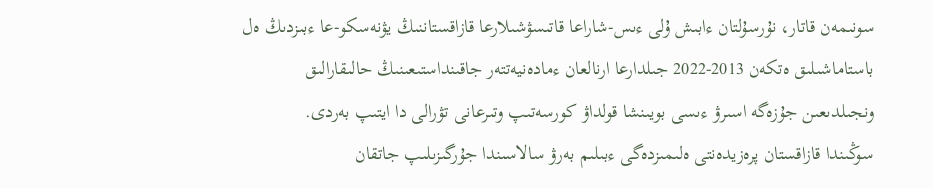سونىمەن قاتار، نۇرسۇلتان ءابىش ۇلى ءىس-شاراعا قاتىسۋشىلارعا قازاقستاننىڭ يۋنەسكو-عا ءبىزدىڭ ەل باستاماشىلىق ەتكەن 2013-2022 جىلدارعا ارنالعان ءمادەنيەتتەر جاقىنداستىعىنىڭ حالىقارالىق ونجىلدىعىن جۇزەگە اسىرۋ ءىسى بويىنشا قولداۋ كورسەتىپ وتىرعانى تۋرالى دا ايتىپ بەردى.
سوڭىندا قازاقستان پرەزيدەنتى ەلىمىزدەگى ءبىلىم بەرۋ سالاسىندا جۇرگىزىلىپ جاتقان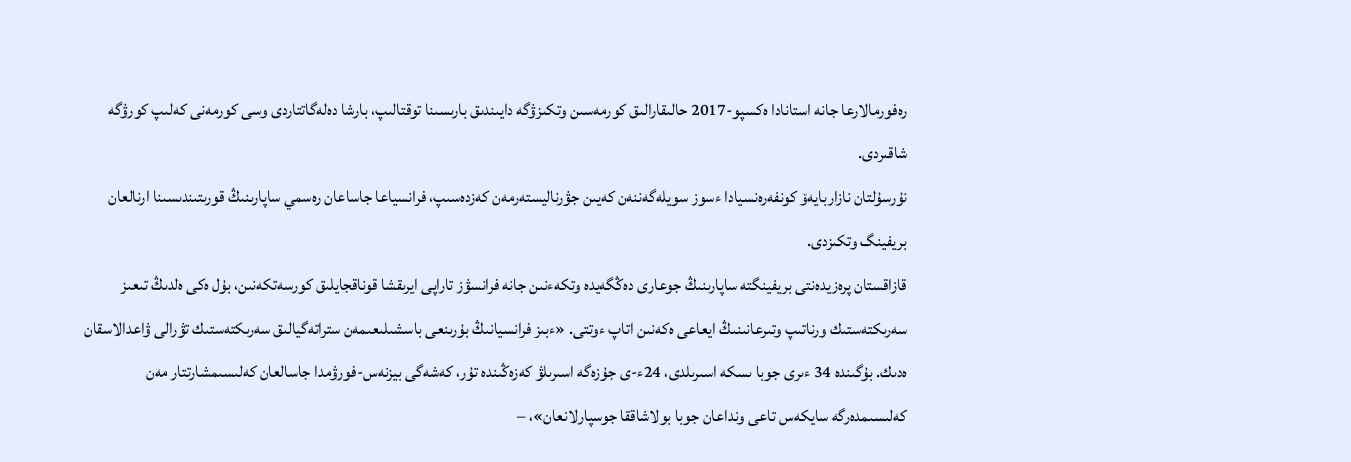رەفورمالارعا جانە استانادا ەكسپو-2017 حالىقارالىق كورمەسىن وتكىزۋگە دايىندىق بارىسىنا توقتالىپ، بارشا دەلەگاتتاردى وسى كورمەنى كەلىپ كورۋگە شاقىردى.
نۇرسۇلتان نازاربايەۆ كونفەرەنسيادا ءسوز سويلەگەننەن كەيىن جۋرناليستەرمەن كەزدەسىپ، فرانسياعا جاساعان رەسمي ساپارىنىڭ قورىتىندىسىنا ارنالعان بريفينگ وتكىزدى.
قازاقستان پرەزيدەنتى بريفينگتە ساپارىنىڭ جوعارى دەڭگەيدە وتكەءنىن جانە فرانسۋز تاراپى ايرىقشا قوناقجايلىق كورسەتكەنىن، بۇل ەكى ەلدىڭ تىعىز سەرىكتەستىك ورناتىپ وتىرعانىنىڭ ايعاعى ەكەنىن اتاپ ءوتتى. «ءبىز فرانسيانىڭ بۇرىنعى باسشىلىعىمەن ستراتەگيالىق سەرىكتەستىك تۋرالى ۋاعدالاسقان ەدىك. بۇگىندە 34 ءىرى جوبا ىسكە اسىرىلدى، 24ء-ى جۇزەگە اسىرىلۋ كەزەڭىندە تۇر، كەشەگى بيزنەس-فورۋمدا جاسالعان كەلىسىمشارتتار مەن كەلىسىمدەرگە سايكەس تاعى ونداعان جوبا بولاشاققا جوسپارلانعان»، –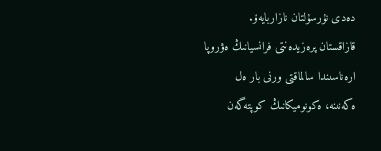دەدى نۇرسۇلتان نازاربايەۆ.
قازاقستان پرەزيدەنتى فرانسيانىڭ ەۋروپا ارەناسىندا سالماقتى ورنى بار ەل ەكەنىنە، ەكونوميكانىڭ كوپتەگەن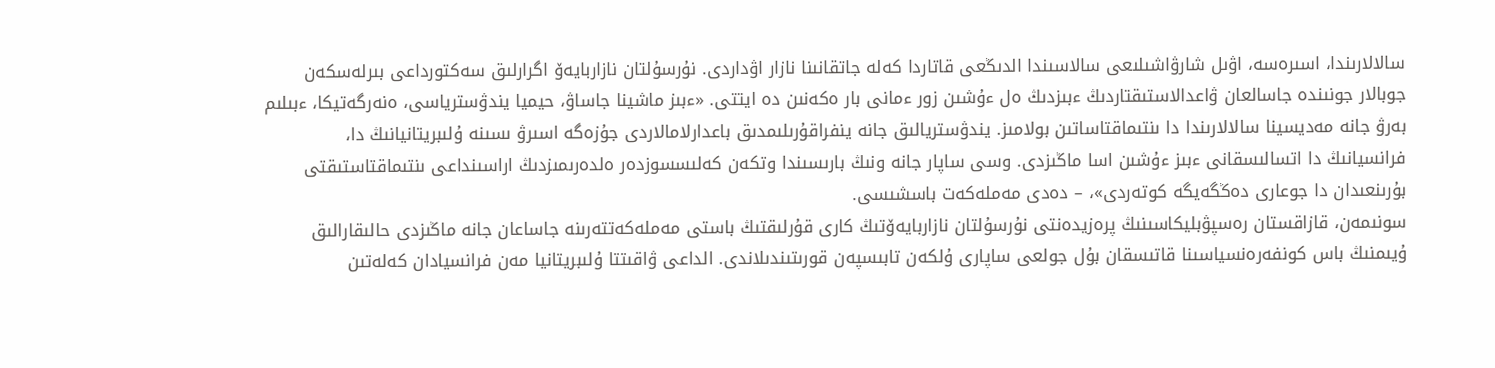سالالارىندا، اسىرەسە، اۋىل شارۋاشىلىعى سالاسىندا الدىڭعى قاتاردا كەلە جاتقانىنا نازار اۋداردى. نۇرسۇلتان نازاربايەۆ اگرارلىق سەكتورداعى بىرلەسكەن جوبالار جونىندە جاسالعان ۋاعدالاستىقتاردىڭ ءبىزدىڭ ەل ءۇشىن زور ءمانى بار ەكەنىن دە ايتتى. «ءبىز ماشينا جاساۋ، حيميا يندۋسترياسى، ەنەرگەتيكا، ءبىلىم بەرۋ جانە مەديسينا سالالارىندا دا ىنتىماقتاساتىن بولامىز. يندۋستريالىق جانە ينفراقۇرىلىمدىق باعدارلامالاردى جۇزەگە اسىرۋ ىسىنە ۇلىبريتانيانىڭ دا، فرانسيانىڭ دا اتسالىسقانى ءبىز ءۇشىن اسا ماڭىزدى. وسى ساپار جانە ونىڭ بارىسىندا وتكەن كەلىسسوزدەر ەلدەرىمىزدىڭ اراسىنداعى ىنتىماقتاستىقتى بۇرىنعىدان دا جوعارى دەڭگەيگە كوتەردى»، – دەدى مەملەكەت باسشىسى.
سونىمەن، قازاقستان رەسپۋبليكاسىنىڭ پرەزيدەنتى نۇرسۇلتان نازاربايەۆتىڭ كارى قۇرلىقتىڭ باستى مەملەكەتتەرىنە جاساعان جانە ماڭىزدى حالىقارالىق ۇيىمنىڭ باس كونفەرەنسياسىنا قاتىسقان بۇل جولعى ساپارى ۇلكەن تابىسپەن قورىتىندىلاندى. الداعى ۋاقىتتا ۇلىبريتانيا مەن فرانسيادان كەلەتىن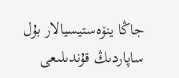جاڭا ينۆەستيسيالار بۇل ساپاردىڭ قۇندىلىعى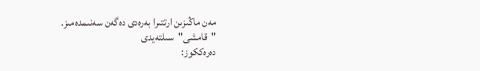مەن ماڭىزىن ارتتىرا بەرەدى دەگەن سەنىمدەمىز.
"قامشى"سىلتەيدى
دەرەككوز: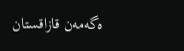ەگەمەن قازاقستان